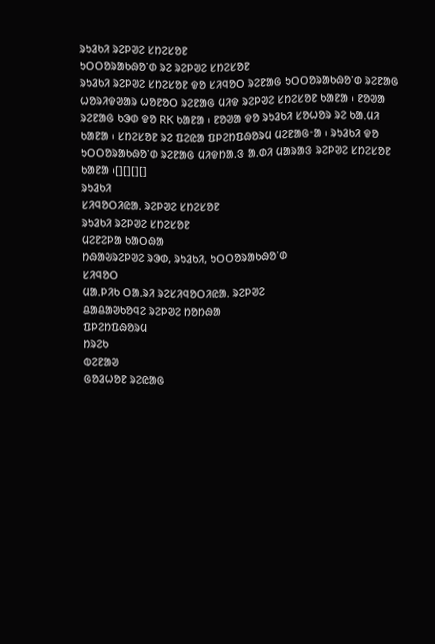ᱨᱩᱲᱠᱤ ᱨᱮᱞᱣᱮ ᱥᱴᱮᱥᱚᱱ
ᱩᱛᱛᱚᱨᱟᱠᱷᱚᱸᱰ ᱨᱮ ᱨᱮᱞᱣᱮ ᱥᱴᱮᱥᱚᱱ
ᱨᱩᱲᱠᱤ ᱨᱮᱞᱣᱮ ᱥᱴᱮᱥᱚᱱ ᱫᱚ ᱥᱤᱧᱚᱛ ᱨᱮᱱᱟᱜ ᱩᱛᱛᱚᱨᱟᱠᱷᱚᱸᱰ ᱨᱮᱱᱟᱜ ᱦᱚᱨᱤᱫᱣᱟᱨ ᱦᱚᱱᱚᱛ ᱨᱮᱱᱟᱜ ᱢᱤᱫ ᱨᱮᱞᱣᱮ ᱥᱴᱮᱥᱚᱱ ᱠᱟᱱᱟ ᱾ ᱱᱚᱣᱟ ᱨᱮᱱᱟᱜ ᱠᱳᱰ ᱫᱚ RK ᱠᱟᱱᱟ ᱾ ᱱᱚᱣᱟ ᱫᱚ ᱨᱩᱲᱠᱤ ᱥᱚᱦᱚᱨ ᱨᱮ ᱠᱟᱹᱢᱤ ᱠᱟᱱᱟ ᱾ ᱥᱴᱮᱥᱚᱱ ᱨᱮ ᱯᱮᱭᱟ ᱯᱞᱮᱴᱯᱷᱚᱨᱢ ᱢᱮᱱᱟᱜᱼᱟ ᱾ ᱨᱩᱲᱠᱤ ᱫᱚ ᱩᱛᱛᱚᱨᱟᱠᱷᱚᱸᱰ ᱨᱮᱱᱟᱜ ᱢᱤᱫᱴᱟᱹᱝ ᱟᱹᱰᱤ ᱢᱟᱨᱟᱝ ᱨᱮᱞᱣᱮ ᱥᱴᱮᱥᱚᱱ ᱠᱟᱱᱟ ᱾[][][][]
ᱨᱩᱲᱠᱤ
ᱥᱤᱧᱚᱛᱤᱭᱟᱹ ᱨᱮᱞᱣᱮ ᱥᱴᱮᱥᱚᱱ
ᱨᱩᱲᱠᱤ ᱨᱮᱞᱣᱮ ᱥᱴᱮᱥᱚᱱ
ᱢᱮᱱᱮᱞᱟ ᱠᱟᱛᱷᱟ
ᱴᱷᱟᱶᱨᱮᱞᱣᱮ ᱨᱳᱰ, ᱨᱩᱲᱠᱤ, ᱩᱛᱛᱚᱨᱟᱠᱷᱚᱸᱰ
ᱥᱤᱧᱚᱛ
ᱢᱟᱹᱞᱤᱠ ᱛᱟᱹᱨᱤ ᱨᱮᱥᱤᱧᱚᱛᱤᱭᱟᱹ ᱨᱮᱞᱣᱮ
ᱪᱟᱪᱟᱣᱠᱚᱧᱮ ᱨᱮᱞᱣᱮ ᱴᱚᱴᱷᱟ
ᱯᱞᱮᱴᱯᱷᱚᱨᱢ
ᱴᱨᱮᱠ
ᱵᱮᱱᱟᱣ
ᱜᱚᱲᱦᱚᱱ ᱨᱮᱭᱟᱜ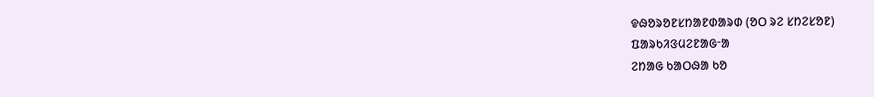ᱫᱷᱚᱨᱚᱱᱥᱴᱟᱱᱰᱟᱨᱰ (ᱚᱛ ᱨᱮ ᱥᱴᱮᱥᱚᱱ)
ᱯᱟᱨᱠᱤᱝᱢᱮᱱᱟᱜᱼᱟ
ᱮᱴᱟᱜ ᱠᱟᱛᱷᱟ ᱠᱚ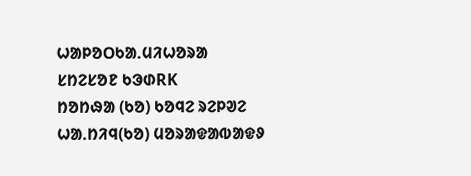ᱦᱟᱞᱚᱛᱠᱟᱹᱢᱤᱦᱚᱨᱟ
ᱥᱴᱮᱥᱚᱱ ᱠᱳᱰRK
ᱴᱚᱴᱷᱟ (ᱠᱚ) ᱠᱚᱧᱮ ᱨᱮᱞᱣᱮ
ᱦᱟᱹᱴᱤᱧ(ᱠᱚ) ᱢᱚᱨᱟᱫᱟᱵᱟᱫᱽ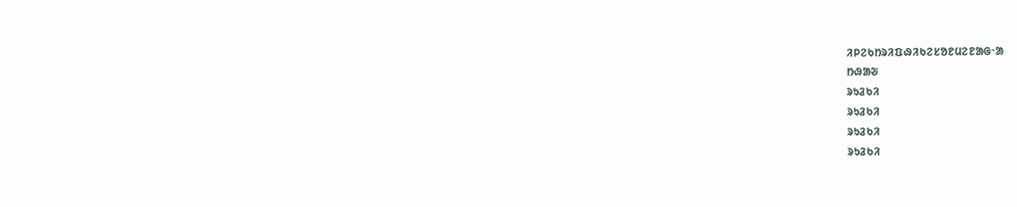ᱤᱞᱮᱠᱴᱨᱤᱯᱷᱤᱠᱮᱥᱚᱱᱢᱮᱱᱟᱜᱼᱟ
ᱴᱷᱟᱶ
ᱨᱩᱲᱠᱤ
ᱨᱩᱲᱠᱤ
ᱨᱩᱲᱠᱤ
ᱨᱩᱲᱠᱤ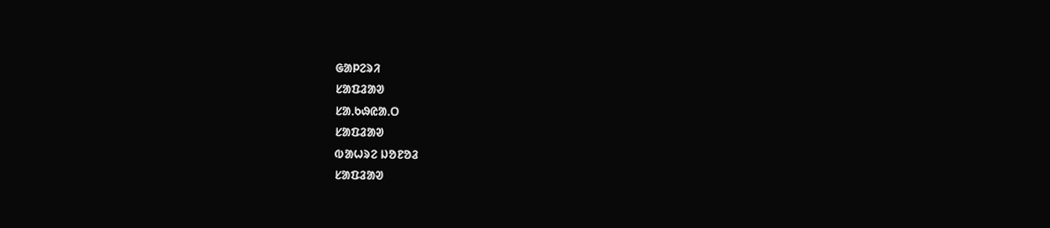ᱜᱟᱞᱮᱨᱤ
ᱥᱟᱯᱲᱟᱣ
ᱥᱟᱹᱠᱷᱭᱟᱹᱛ
ᱥᱟᱯᱲᱟᱣ
ᱵᱟᱦᱨᱮ ᱡᱚᱱᱚᱲ
ᱥᱟᱯᱲᱟᱣ